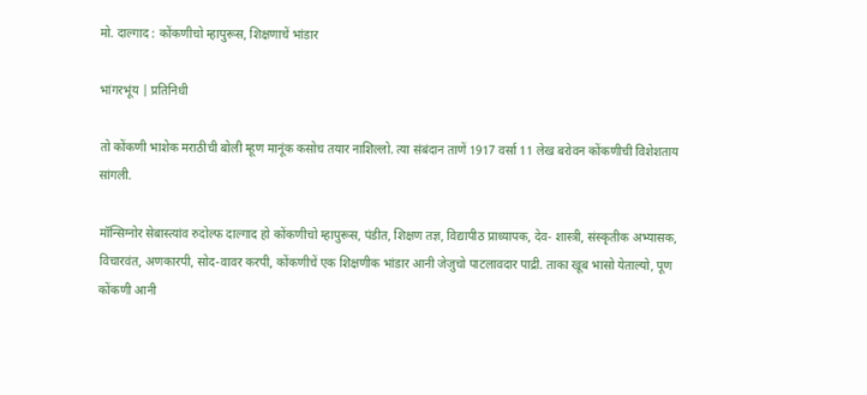मो. दाल्गाद : कोंकणीचो म्हापुरूस, शिक्षणाचें भांडार

भांगरभूंय | प्रतिनिधी

तो कोंकणी भाशेक मराठीची बोली म्हूण मानूंक कसोच तयार नाशिल्लो. त्या संबंदान ताणें 1917 वर्सा 11 लेख बरोवन कोंकणीची विशेशताय सांगली.

मॉन्सिग्नोर सेबास्त्यांव रुदोल्फ दाल्गाद हो कोंकणीचो म्हापुरूस, पंडीत, शिक्षण तज्ञ, विद्यापीठ प्राध्यापक, देव- शास्त्री, संस्कृतीक अभ्यासक, विचारवंत, अणकारपी, सोद-वावर करपी, कोंकणीचें एक शिक्षणीक भांडार आनी जेजुचो पाटलावदार पाद्री. ताका खूब भासो येताल्यो, पूण कोंकणी आनी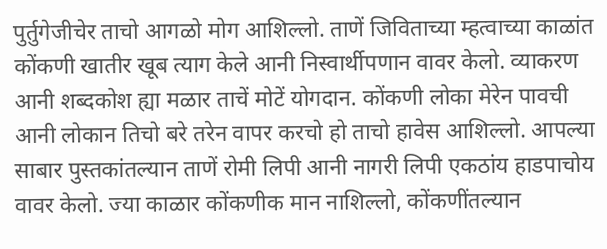पुर्तुगेजीचेर ताचो आगळो मोग आशिल्लो. ताणें जिविताच्या म्हत्वाच्या काळांत कोंकणी खातीर खूब त्याग केले आनी निस्वार्थीपणान वावर केलो. व्याकरण आनी शब्दकोश ह्या मळार ताचें मोटें योगदान. कोंकणी लोका मेरेन पावची आनी लोकान तिचो बरे तरेन वापर करचो हो ताचो हावेस आशिल्लो. आपल्या साबार पुस्तकांतल्यान ताणें रोमी लिपी आनी नागरी लिपी एकठांय हाडपाचोय वावर केलो. ज्या काळार कोंकणीक मान नाशिल्लो, कोंकणींतल्यान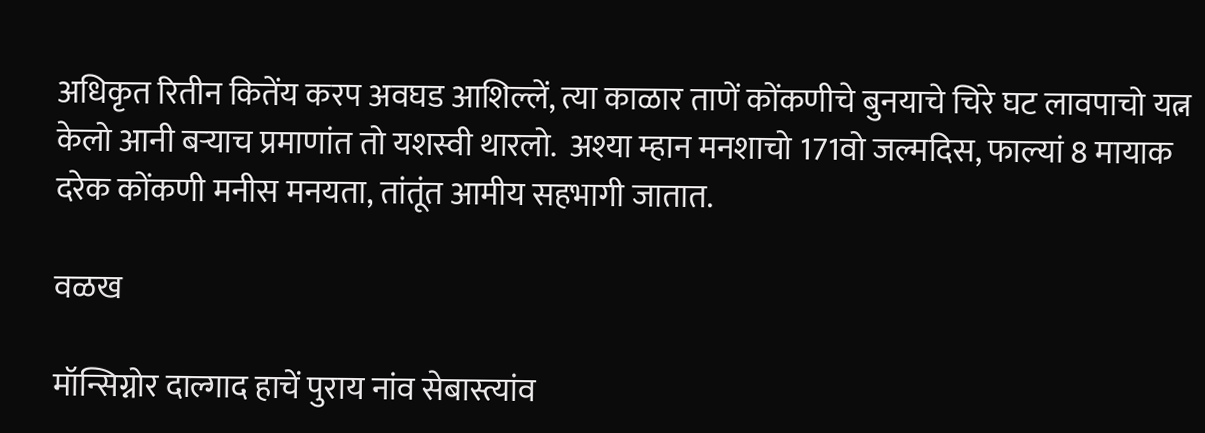अधिकृत रितीन कितेंय करप अवघड आशिल्लें, त्या काळार ताणें कोंकणीचे बुनयाचे चिरे घट लावपाचो यत्न केलो आनी बऱ्याच प्रमाणांत तो यशस्वी थारलो.  अश्या म्हान मनशाचो 171वो जल्मदिस, फाल्यां 8 मायाक दरेक कोंकणी मनीस मनयता, तांतूंत आमीय सहभागी जातात.

वळख

मॉन्सिग्नोर दाल्गाद हाचें पुराय नांव सेबास्त्यांव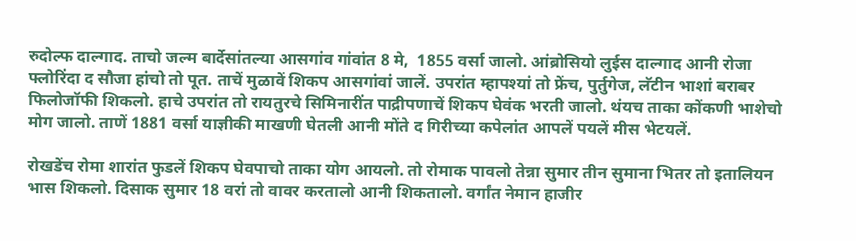रुदोल्फ दाल्गाद. ताचो जल्म बार्देसांतल्या आसगांव गांवांत 8 मे,  1855 वर्सा जालो. आंब्रोसियो लुईस दाल्गाद आनी रोजा फ्लोरिंदा द सौजा हांचो तो पूत. ताचें मुळावें शिकप आसगांवां जालें. उपरांत म्हापश्यां तो फ्रेंच, पुर्तुगेज, लॅटीन भाशां बराबर फिलोजॉफी शिकलो. हाचे उपरांत तो रायतुरचे सिमिनारींत पाद्रीपणाचें शिकप घेवंक भरती जालो. थंयच ताका कोंकणी भाशेचो मोग जालो. ताणें 1881 वर्सा याज्ञीकी माखणी घेतली आनी मोंते द गिरीच्या कपेलांत आपलें पयलें मीस भेटयलें.

रोखडेंच रोमा शारांत फुडलें शिकप घेवपाचो ताका योग आयलो. तो रोमाक पावलो तेन्ना सुमार तीन सुमाना भितर तो इतालियन भास शिकलो. दिसाक सुमार 18 वरां तो वावर करतालो आनी शिकतालो. वर्गांत नेमान हाजीर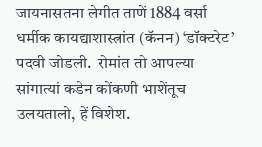जायनासतना लेगीत ताणें 1884 वर्सा धर्मीक कायद्याशास्त्रांत (कॅनन) ‘डॉक्टरेट’ पदवी जोडली.  रोमांत तो आपल्या सांगात्यां कडेन कोंकणी भाशेंतूच उलयतालो, हें विशेश.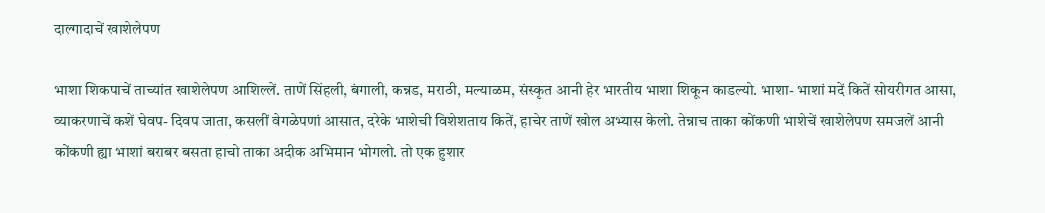दाल्गादाचें खाशेलेपण

भाशा शिकपाचें ताच्यांत खाशेलेपण आशिल्लें. ताणें सिंहली, बंगाली, कन्नड, मराठी, मल्याळम, संस्कृत आनी हेर भारतीय भाशा शिकून काडल्यो. भाशा- भाशां मदें कितें सोयरीगत आसा, व्याकरणाचें कशें घेवप- दिवप जाता, कसलीं वेगळेपणां आसात, दरेके भाशेची विशेशताय कितें, हाचेर ताणें खोल अभ्यास केलो. तेन्नाच ताका कोंकणी भाशेचें खाशेलेपण समजलें आनी कोंकणी ह्या भाशां बराबर बसता हाचो ताका अदीक अभिमान भोगलो. तो एक हुशार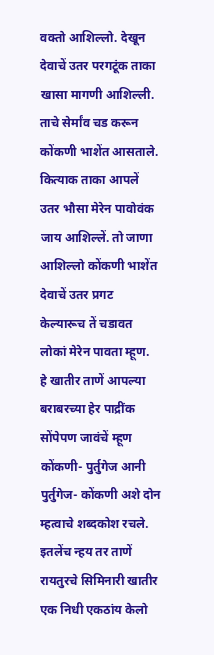वक्तो आशिल्लो. देखून देवाचें उतर परगटूंक ताका खासा मागणी आशिल्ली. ताचे सेर्मांव चड करून कोंकणी भाशेंत आसताले. कित्याक ताका आपलें उतर भौसा मेरेन पावोवंक जाय आशिल्लें. तो जाणा आशिल्लो कोंकणी भाशेंत देवाचें उतर प्रगट केल्यारूच तें चडावत लोकां मेरेन पावता म्हूण.  हे खातीर ताणें आपल्या बराबरच्या हेर पाद्रींक सोंपेपण जावंचें म्हूण कोंकणी- पुर्तुगेज आनी पुर्तुगेज- कोंकणी अशे दोन म्हत्वाचे शब्दकोश रचले.  इतलेंच न्हय तर ताणें रायतुरचे सिमिनारी खातीर एक निधी एकठांय केलो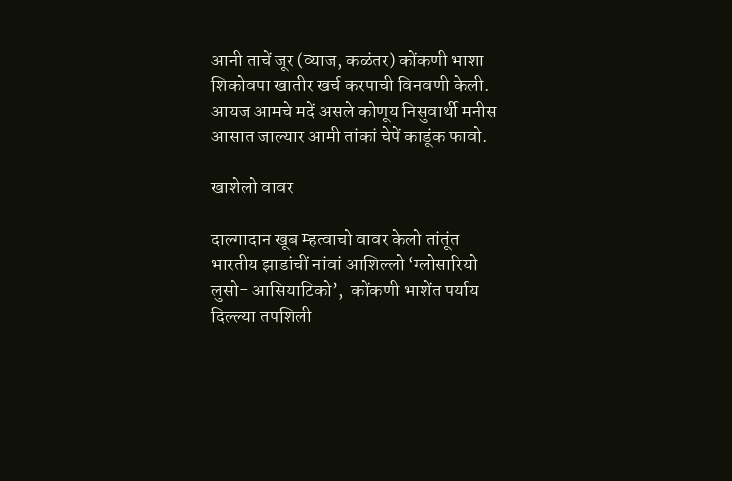आनी ताचें जूर (व्याज, कळंतर) कोंकणी भाशा शिकोवपा खातीर खर्च करपाची विनवणी केली. आयज आमचे मदें असले कोणूय निसुवार्थी मनीस आसात जाल्यार आमी तांकां चेपें काडूंक फावो.

खाशेलो वावर

दाल्गादान खूब म्हत्वाचो वावर केलो तांतूंत भारतीय झाडांचीं नांवां आशिल्लो ‘ग्लोसारियो लुसो- आसियाटिको’,  कोंकणी भाशेंत पर्याय दिल्ल्या तपशिली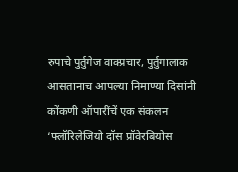रुपाचे पुर्तुगेज वाक्प्रचार, पुर्तुगालाक आसतानाच आपल्या निमाण्या दिसांनी कोंकणी ऑपारींचें एक संकलन ‘फ्लॉरिलेजियो दॉस प्रॉवेरबियोस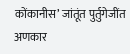कोंकानीस’ जांतूंत पुर्तुगेजींत अणकार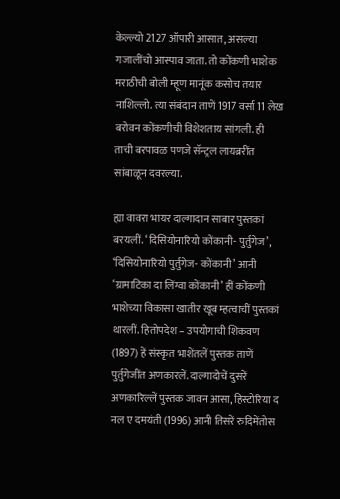केल्ल्यो 2127 ऑपारी आसात, असल्या गजालींचो आस्पाव जाता. तो कोंकणी भाशेक मराठीची बोली म्हूण मानूंक कसोच तयार नाशिल्लो. त्या संबंदान ताणें 1917 वर्सा 11 लेख बरोवन कोंकणीची विशेशताय सांगली. ही ताची बरपावळ पणजे सॅन्ट्रल लायब्ररींत सांबाळून दवरल्या.

ह्या वावरा भायर दाल्गादान साबार पुस्तकां बरयलीं. ‘दिसियोनारियो कोंकानी- पुर्तुगेज’, ‘दिसियोनारियो पुर्तुगेज- कोंकानी’ आनी ‘ग्रामाटिका दा लिंग्वा कोंकानी’ हीं कोंकणी भाशेच्या विकासा खातीर खूब म्हत्वाचीं पुस्तकां थारलीं. हितोपदेश – उपयोगाची शिकवण (1897) हें संस्कृत भाशेंतलें पुस्तक ताणें पुर्तुगेजींत अणकारलें. दाल्गादोचें दुसरें अणकारिल्लें पुस्तक जावन आसा, हिस्टोरिया द नल ए दमयंती (1996) आनी तिसरें रुदिमेंतोस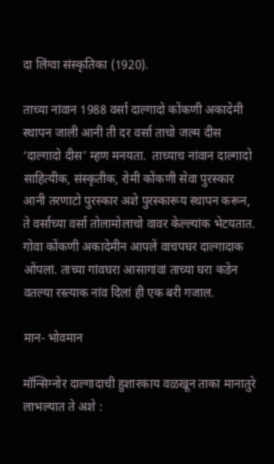दा लिंग्वा संस्कृतिका (1920).

ताच्या नांवान 1988 वर्सा दाल्गादो कोंकणी अकादेमी स्थापन जाली आनी ती दर वर्सा ताचो जल्म दीस ‘दाल्गादो दीस’ म्हण मनयता.  ताच्याच नांवान दाल्गादो साहित्यीक, संस्कृतीक, रोमी कोंकणी सेवा पुरस्कार आनी तरणाटो पुरस्कार अशे पुरस्कारूय स्थापन करून, ते वर्साच्या वर्सा तोलामोलाचो वावर केल्ल्यांक भेटयतात. गोवा कोंकणी अकादेमीन आपलें वाचपघर दाल्गादाक ओंपलां. ताच्या गांवघरा आसागांवां ताच्या घरा कडेन वतल्या रस्त्याक नांव दिलां ही एक बरी गजाल.

मान- भोवमान

मॉन्सिग्नोर दाल्गादाची हुशारकाय वळखून ताका मानातुरे लाभल्यात ते अशे :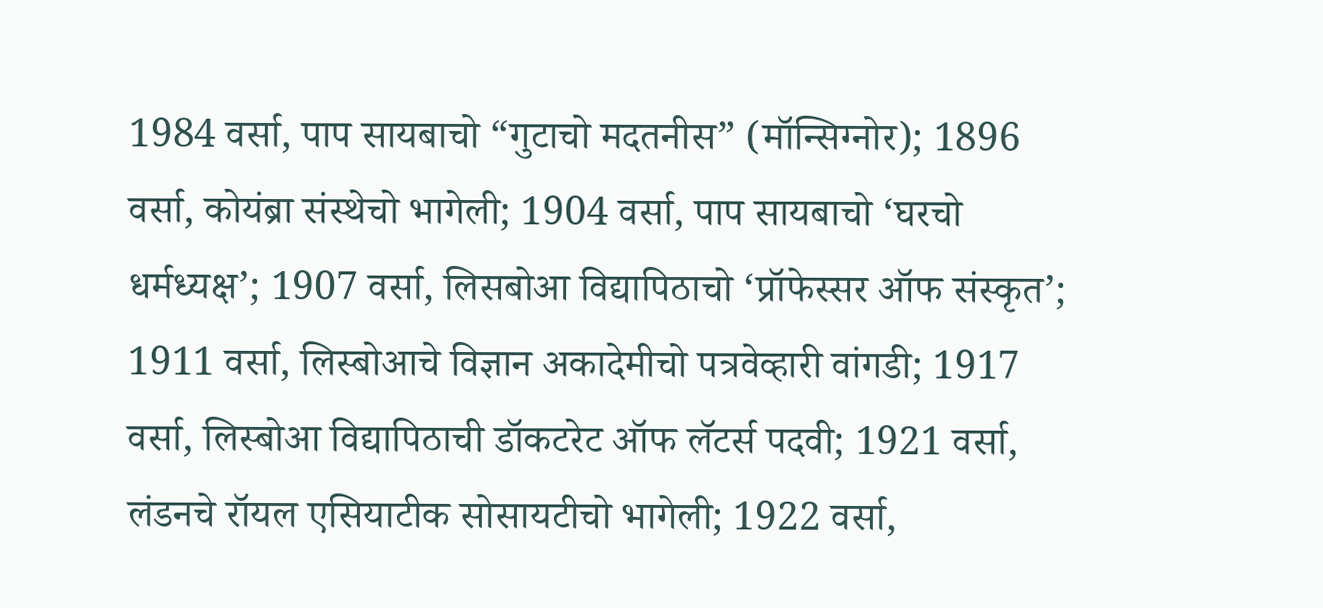1984 वर्सा, पाप सायबाचो “गुटाचो मदतनीस” (मॉन्सिग्नोर); 1896 वर्सा, कोयंब्रा संस्थेचो भागेली; 1904 वर्सा, पाप सायबाचो ‘घरचो धर्मध्यक्ष’; 1907 वर्सा, लिसबोआ विद्यापिठाचो ‘प्रॉफेस्सर ऑफ संस्कृत’; 1911 वर्सा, लिस्बोआचे विज्ञान अकादेमीचो पत्रवेव्हारी वांगडी; 1917 वर्सा, लिस्बोआ विद्यापिठाची डॉकटरेट ऑफ लॅटर्स पदवी; 1921 वर्सा, लंडनचे रॉयल एसियाटीक सोसायटीचो भागेली; 1922 वर्सा,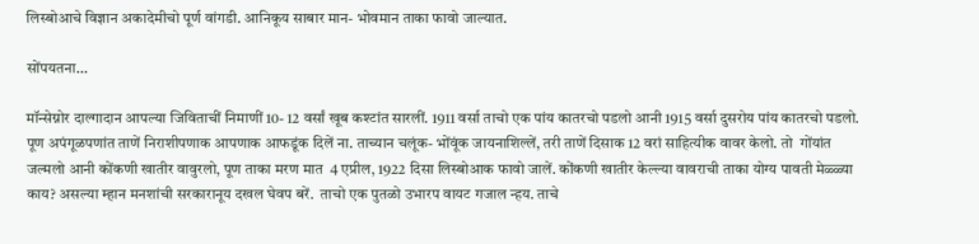लिस्बोआचे विज्ञान अकादेमीचो पूर्ण वांगडी. आनिकूय साबार मान- भोवमान ताका फावो जाल्यात.

सोंपयतना…

मॉन्सेग्नोर दाल्गादान आपल्या जिविताचीं निमाणीं 10- 12 वर्सां खूब कश्टांत सारलीं. 1911 वर्सा ताचो एक पांय कातरचो पडलो आनी 1915 वर्सा दुसरोय पांय कातरचो पडलो. पूण अपंगूळपणांत ताणें निराशीपणाक आपणाक आफडूंक दिलें ना. ताच्यान चलूंक- भोंवूंक जायनाशिल्लें, तरी ताणें दिसाक 12 वरां साहित्यीक वावर केलो. तो  गोंयांत जल्मलो आनी कोंकणी खातीर वावुरलो, पूण ताका मरण मात  4 एप्रील, 1922 दिसा लिस्बोआक फावो जालें. कोंकणी खातीर केल्ल्या वावराची ताका योग्य पावती मेळ्ळ्या काय? असल्या म्हान मनशांची सरकारानूय दखल घेवप बरें.  ताचो एक पुतळो उभारप वायट गजाल न्हय. ताचे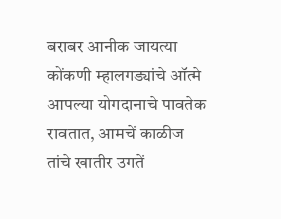बराबर आनीक जायत्या कोंकणी म्हालगड्यांचे ऑत्मे आपल्या योगदानाचे पावतेक रावतात, आमचें काळीज तांचे खातीर उगतें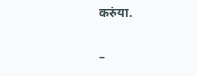करुंया.

–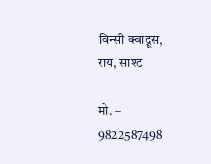विन्सी क्वाद्रूस, राय, साश्ट

मो. – 9822587498